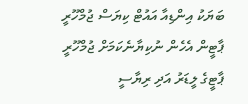ބަޔަކު އިންޑިއާ އައުޓް ކިޔަސް ޖުމްހޫރީ ޕާޓީން އެހެން ނުކިޔާނެކަމަށް ޖުމްހޫރީ ޕާޓީގެ ލީޑަރު އަދި ރިޔާސީ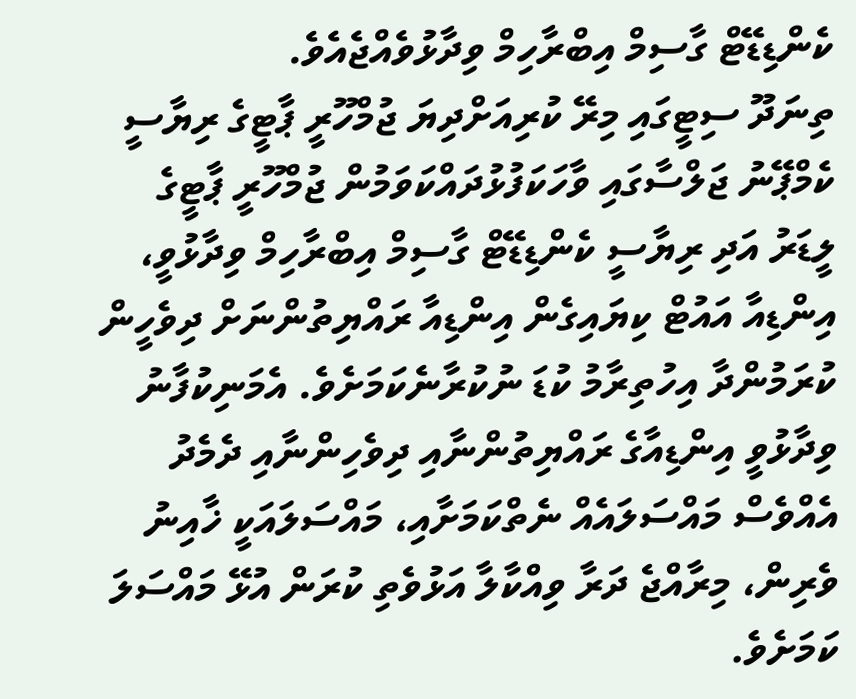ކެންޑިޑޭޓް ގާސިމް އިބްރާހިމް ވިދާޅުވެއްޖެއެވެ.
ތިނަދޫ ސިޓީގައި މިރޭ ކުރިއަށްދިޔަ ޖުމްހޫރީ ޕާޓީގެ ރިޔާސީ ކެމްޕޭނު ޖަލްސާގައި ވާހަކަފުޅުދައްކަވަމުން ޖުމްހޫރީ ޕާޓީގެ ލީޑަރު އަދި ރިޔާސީ ކެންޑިޑޭޓް ގާސިމް އިބްރާހިމް ވިދާޅުވީ، އިންޑިއާ އައުޓް ކިޔައިގެން އިންޑިއާ ރައްޔިތުންނަށް ދިވެހީން ކުރަމުންދާ އިހުތިރާމު ކުޑަ ނުކުރާނެކަމަށެވެ. އެމަނިކުފާނު ވިދާޅުވީ އިންޑިއާގެ ރައްޔިތުންނާއި ދިވެހިންނާއި ދެމެދު އެއްވެސް މައްސަލައެއް ނެތްކަމަށާއި، މައްސަލައަކީ ޚާއިނު ވެރިން، މިރާއްޖެ ދަރާ ވިއްކާލާ އަޅުވެތި ކުރަން އުޅޭ މައްސަލަ ކަމަށެވެ.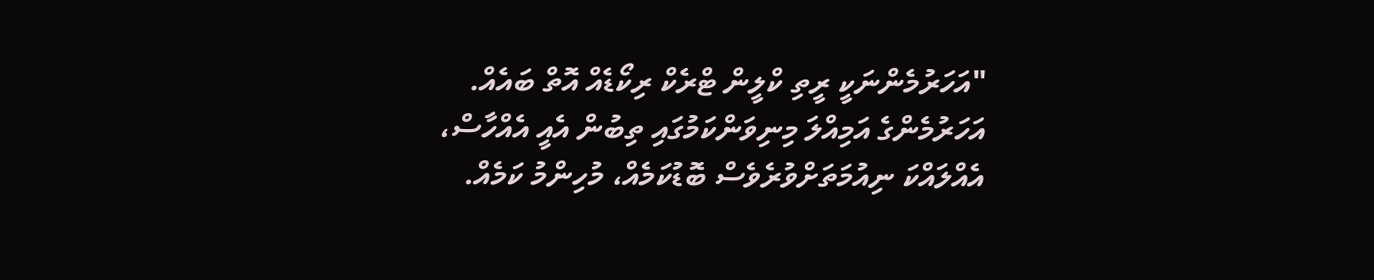"އަހަރުމެންނަކީ ރީތި ކްލީން ޓްރެކް ރިކޯޑެއް އޮތް ބައެއް. އަހަރުމެންގެ އަމިއްލަ މިނިވަންކަމުގައި ތިބުން އެއީ އެއްހާސް، އެއްލައްކަ ނިއުމަތަށްވުރެވެސް ބޮޑުކަމެއް، މުހިންމު ކަމެއް.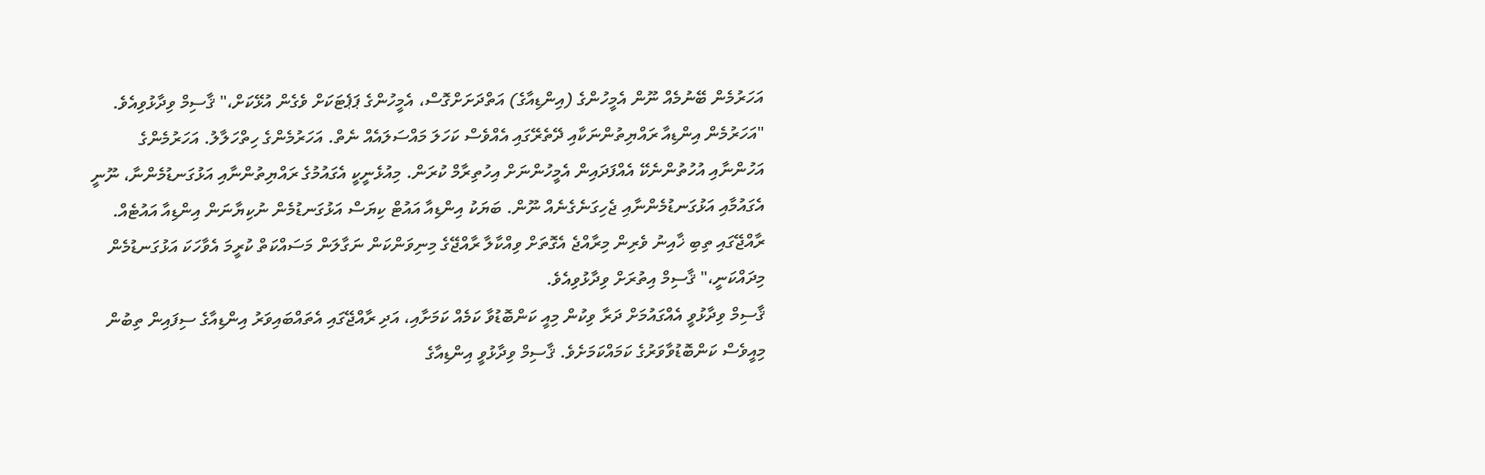އަހަރުމެން ބޭނުމެއް ނޫން އެމީހުންގެ (އިންޑިއާގެ) އަތްދަށަށްގޮސް، އެމީހުންގެ ޕަޕެޓަކަށް ވެގެން އުޅޭކަށް،" ޤާސިމް ވިދާޅުވިއެވެ.
"އަހަރުމެން އިންޑިއާ ރައްޔިތުންނަކާއި ދޭތެރޭގައި އެއްވެސް ކަހަލަ މައްސަލައެއް ނެތް. އަހަރުމެންގެ ހިތްހަލާލު. އަހަރުމެންގެ އަހުންނާއި އުހުތުންނެކޭ އެއްފަދައިން އެމީހުންނަށް އިހުތިރާމް ކުރަން. މިއުޅެނީކީ އެގައުމުގެ ރައްޔިތުންނާއި އަޅުގަނޑުމެންނާ، ނޫނީ އެގައުމާއި އަޅުގަނޑުމެންނާއި ޖެހިގަނެގެނެއް ނޫން. ބަޔަކު އިންޑިއާ އައުޓް ކިޔަސް އަޅުގަނޑުމެން ނުކިޔާނަން އިންޑިއާ އައުޓެއް. ރާއްޖޭގައި ތިބި ޚާއިނު ވެރިން މިރާއްޖެ އެގޮތަށް ވިއްކާލާ ރާއްޖޭގެ މިނިވަންކަން ނަގާލަން މަސައްކަތް ކުރީމަ އެވާހަކަ އަޅުގަނޑުމެން މިދައްކަނީ،" ޤާސިމް އިތުރަށް ވިދާޅުވިއެވެ.
ޤާސިމް ވިދާޅުވީ އެއްގައުމަށް ދަރާ ވިކުން މިއީ ކަންބޮޑުވާ ކަމެއް ކަމަށާއި، އަދި ރާއްޖޭގައި އެތައްބައިވަރު އިންޑިއާގެ ސިފައިން ތިބުން މިއީވެސް ކަންބޮޑުވާވަރުގެ ކަމައްކަމަށެވެ. ޤާސިމް ވިދާޅުވީ އިންޑިއާގެ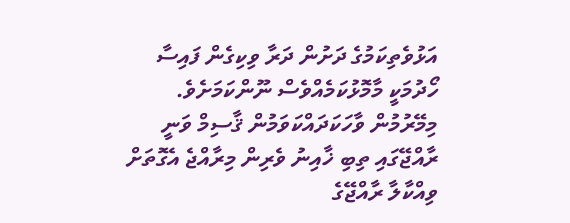އަޅުވެތިކަމުގެ ދަށުން ދަރާ ވިކިގެން ފައިސާ ހޯދުމަކީ މާމޮޅުކަމެއްވެސް ނޫންކަމަށެވެ.
މިމޭރުމުން ވާހަކަދައްކަވަމުން ޤާސިމް ވަނީ ރާއްޖޭގައި ތިބި ޚާއިނު ވެރިން މިރާއްޖެ އެގޮތަށް ވިއްކާލާ ރާއްޖޭގެ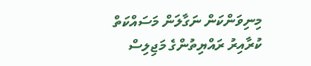މިނިވަންކަން ނަގާލަން މަސައްކަތް ކުރާއިރު ރައްޔިތުންގެ މަޖިލިސް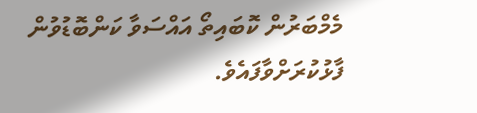މެމްބަރުން ކޮބައިތޯ އައްސަވާ ކަންބޮޑުވުން ފާޅުކުރަށްވާފައެވެ.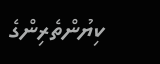ކިޔުންތެރިންގެ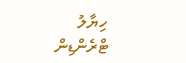ހިޔާލު
ޓްރެންޑިން